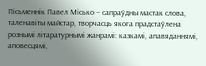Пісьменнік Павел Місько – сапраўдны мастак слова, таленавіты майстар, творчасць якога прадстаўлена рознымі літаратурнымі жанрамі: казкамі, апавяданнямі, аповесцямі,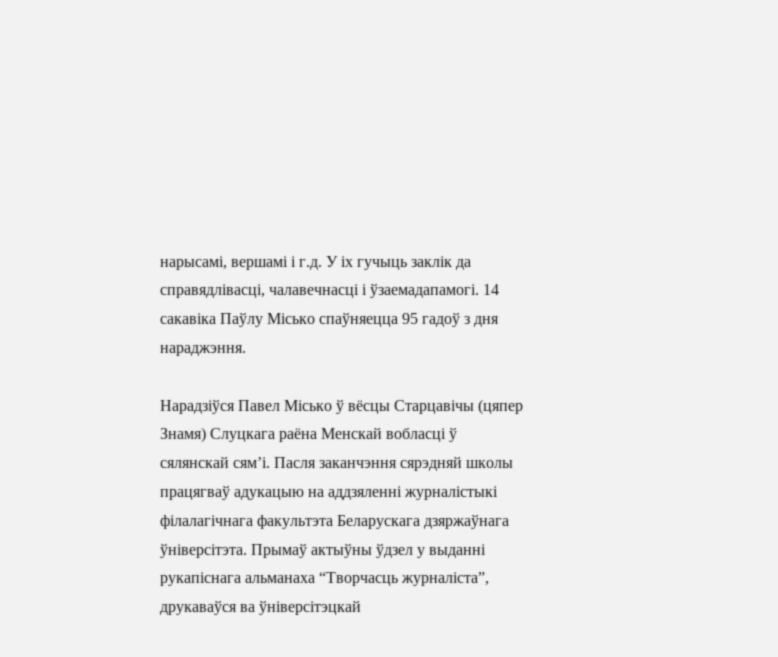нарысамі, вершамі і г.д. У іх гучыць заклік да справядлівасці, чалавечнасці і ўзаемадапамогі. 14 сакавіка Паўлу Місько спаўняецца 95 гадоў з дня нараджэння.

Нарадзіўся Павел Місько ў вёсцы Старцавічы (цяпер Знамя) Слуцкага раёна Менскай вобласці ў сялянскай сям’і. Пасля заканчэння сярэдняй школы працягваў адукацыю на аддзяленні журналістыкі філалагічнага факультэта Беларускага дзяржаўнага ўніверсітэта. Прымаў актыўны ўдзел у выданні рукапіснага альманаха “Творчасць журналіста”, друкаваўся ва ўніверсітэцкай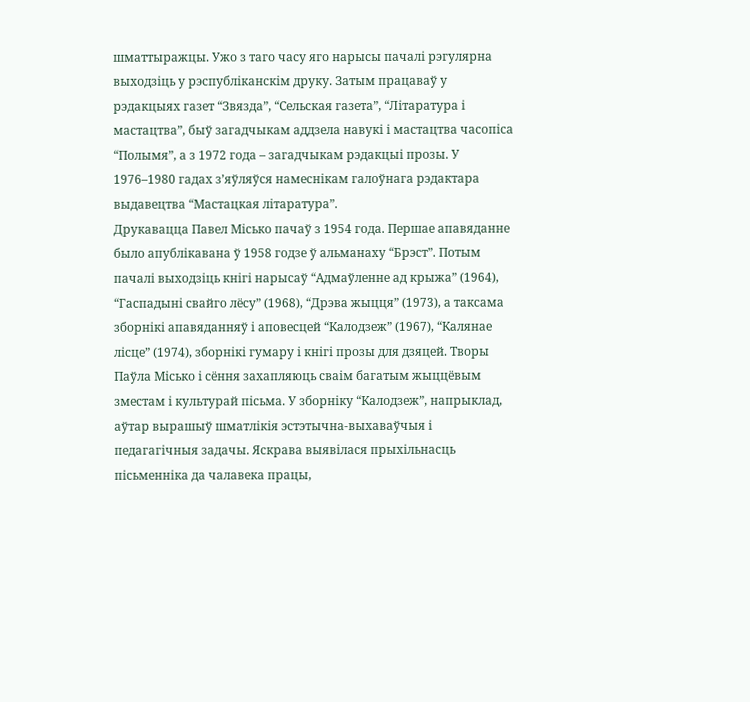шматтыражцы. Ужо з таго часу яго нарысы пачалі рэгулярна выходзіць у рэспубліканскім друку. Затым працаваў у рэдакцыях газет “Звязда”, “Сельская газета”, “Літаратура і мастацтва”, быў загадчыкам аддзела навукі і мастацтва часопіса “Полымя”, а з 1972 года – загадчыкам рэдакцыі прозы. У 1976–1980 гадах з’яўляўся намеснікам галоўнага рэдактара выдавецтва “Мастацкая літаратура”.
Друкавацца Павел Місько пачаў з 1954 года. Першае апавяданне было апублікавана ў 1958 годзе ў альманаху “Брэст”. Потым пачалі выходзіць кнігі нарысаў “Адмаўленне ад крыжа” (1964), “Гаспадыні свайго лёсу” (1968), “Дрэва жыцця” (1973), а таксама зборнікі апавяданняў і аповесцей “Калодзеж” (1967), “Калянае лісце” (1974), зборнікі гумару і кнігі прозы для дзяцей. Творы Паўла Місько і сёння захапляюць сваім багатым жыццёвым зместам і культурай пісьма. У зборніку “Калодзеж”, напрыклад, аўтар вырашыў шматлікія эстэтычна-выхаваўчыя і педагагічныя задачы. Яскрава выявілася прыхільнасць пісьменніка да чалавека працы,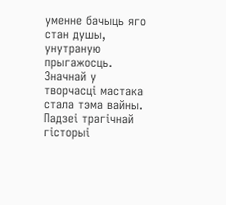уменне бачыць яго стан душы, унутраную прыгажосць.
Значнай у творчасці мастака стала тэма вайны. Падзеі трагічнай гісторыі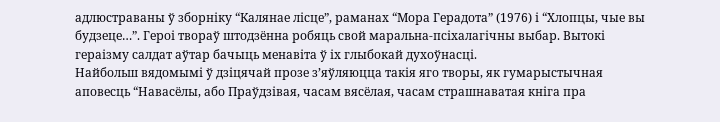адлюстраваны ў зборніку “Калянае лісце”, раманах “Мора Герадота” (1976) і “Хлопцы, чые вы будзеце…”. Героі твораў штодзённа робяць свой маральна-псіхалагічны выбар. Вытокі гераізму салдат аўтар бачыць менавіта ў іх глыбокай духоўнасці.
Найбольш вядомымі ў дзіцячай прозе з’яўляюцца такія яго творы, як гумарыстычная аповесць “Навасёлы, або Праўдзівая, часам вясёлая, часам страшнаватая кніга пра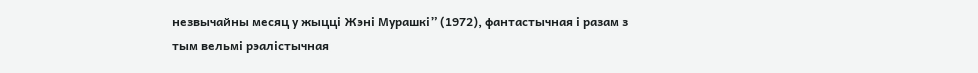незвычайны месяц у жыцці Жэні Мурашкі” (1972), фантастычная і разам з тым вельмі рэалістычная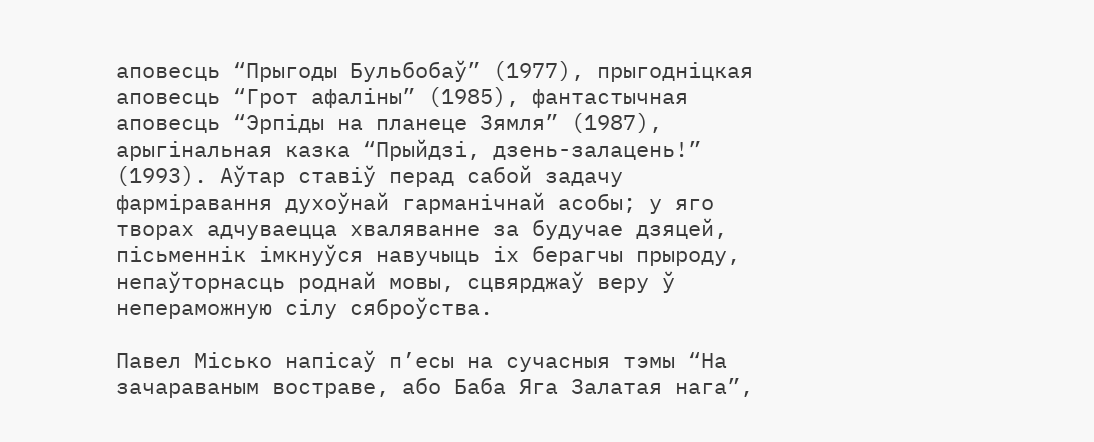аповесць “Прыгоды Бульбобаў” (1977), прыгодніцкая аповесць “Грот афаліны” (1985), фантастычная аповесць “Эрпіды на планеце Зямля” (1987), арыгінальная казка “Прыйдзі, дзень-залацень!” (1993). Аўтар ставіў перад сабой задачу фарміравання духоўнай гарманічнай асобы; у яго творах адчуваецца хваляванне за будучае дзяцей, пісьменнік імкнуўся навучыць іх берагчы прыроду, непаўторнасць роднай мовы, сцвярджаў веру ў непераможную сілу сяброўства.

Павел Місько напісаў п’есы на сучасныя тэмы “На зачараваным востраве, або Баба Яга Залатая нага”,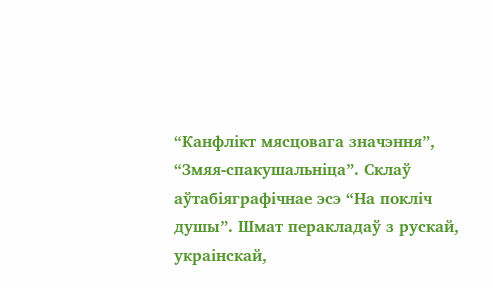“Канфлікт мясцовага значэння”, “Змяя-спакушальніца”. Склаў аўтабіяграфічнае эсэ “На покліч душы”. Шмат перакладаў з рускай, украінскай,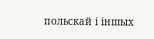польскай і іншых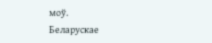моў.
Беларускае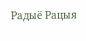Радыё Рацыя